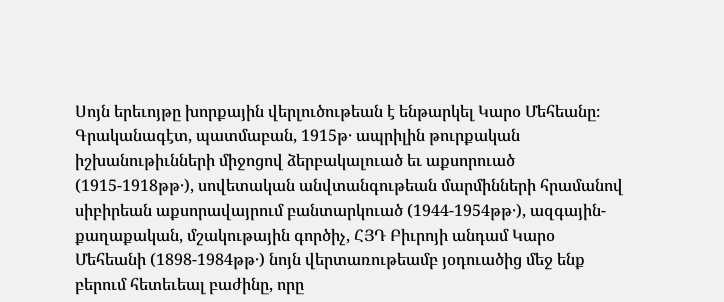Սոյն երեւոյթը խորքային վերլուծութեան է ենթարկել Կարօ Մեհեանը։ Գրականագէտ, պատմաբան, 1915թ․ ապրիլին թուրքական իշխանութիւնների միջոցով ձերբակալուած եւ աքսորուած (1915-1918թթ․), սովետական անվտանգութեան մարմինների հրամանով սիբիրեան աքսորավայրում բանտարկուած (1944-1954թթ․), ազգային-քաղաքական, մշակութային գործիչ, ՀՅԴ Բիւրոյի անդամ Կարօ Մեհեանի (1898-1984թթ․) նոյն վերտառութեամբ յօդուածից մեջ ենք բերում հետեւեալ բաժինը, որը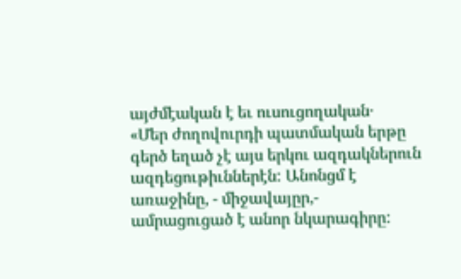այժմէական է եւ ուսուցողական․
«Մեր ժողովուրդի պատմական երթը գերծ եղած չէ այս երկու ազդակներուն ազդեցութիւններէն: Անոնցմ է առաջինը, - միջավայըր,- ամրացուցած է անոր նկարագիրը: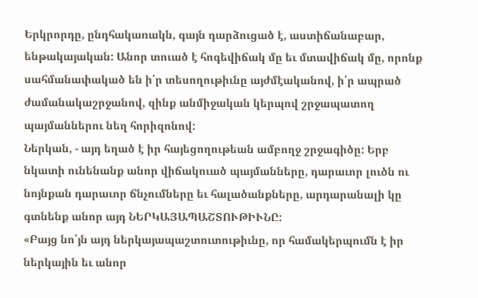Երկրորդը, ընդհակառակն, գայն դարձուցած է, աստիճանաբար, ենթակայական: Անոր տուած է հոգեվիճակ մը եւ մտավիճակ մը, որոնք սահմանափակած են ի՛ր տեսողութիւնը այժմէականով, ի՛ր ապրած ժամանակաշրջանով, զինք անմիջական կերպով շրջապատող պայմաններու նեղ հորիզոնով:
Ներկան, - այդ եղած է իր հայեցողութեան ամբողջ շրջագիծը: Երբ նկատի ունենանք անոր վիճակուած պայմանները, դարաւոր լուծն ու նոյնքան դարաւոր ճնչումները եւ հալածանքները, արդարանալի կը գտնենք անոր այդ ՆԵՐԿԱՅԱՊԱՇՏՈՒԹԻՒՆԸ:
«Բայց նո՛յն այդ ներկայապաշտուտութիւնը, որ համակերպումն է իր ներկային եւ անոր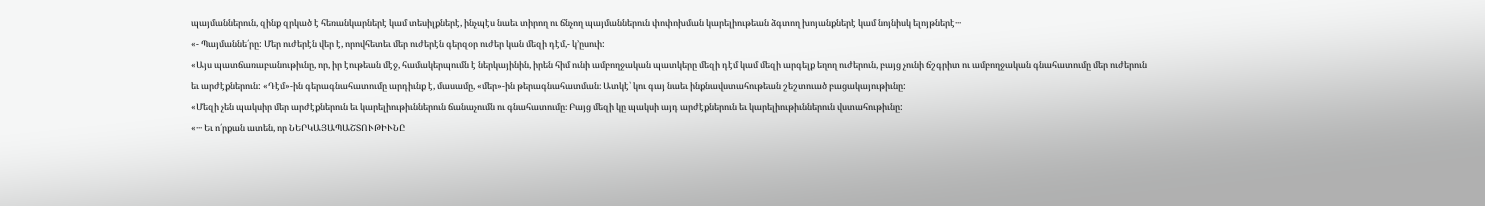պայմաններուն, զինք զրկած է հեռանկարներէ կամ տեսիլքներէ, ինչպէս նաեւ տիրող ու ճնչող պայմաններուն փոփոխման կարելիութեան ձգտող խոյանքներէ կամ նոյնիսկ ելոյթներէ․․․
«- Պայմաննե՛րը: Մեր ուժերէն վեր է, որովհետեւ մեր ուժերէն գերզօր ուժեր կան մեզի դէմ,- կ’ըսուի:
«Այս պատճառաբանութիւնը, որ, իր էութեան մէջ, համակերպումն է ներկայինին, իրեն հիմ ունի ամբողջական պատկերը մեզի դէմ կամ մեզի արգելք եղող ուժերուն, բայց չունի ճշգրիտ ու ամբողջական գնահատումը մեր ուժերուն եւ արժէքներուն: «Դէմ»-ին գերագնահատումը արդիւնք է, մասամը, «մեր»-ին թերագնահատման։ Ատկէ՝ կու գայ նաեւ ինքնավստահութեան շեշտուած բացակայութիւնը:
«Մեզի չեն պակսիր մեր արժէքներուն եւ կարելիութիւններուն ճանաչումն ու գնահատումը։ Բայց մեզի կը պակսի այդ արժէքներուն եւ կարելիութիւններուն վստահութիւնը:
«․․․ Եւ ո՛րքան ատեն, որ ՆԵՐԿԱՅԱՊԱՇՏՈՒԹԻՒՆԸ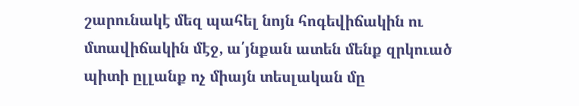շարունակէ մեզ պահել նոյն հոգեվիճակին ու մտավիճակին մէջ, ա՛յնքան ատեն մենք զրկուած պիտի ըլլանք ոչ միայն տեսլական մը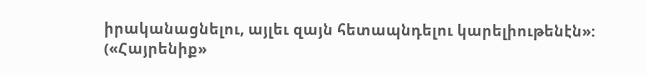իրականացնելու, այլեւ զայն հետապնդելու կարելիութենէն»:
(«Հայրենիք»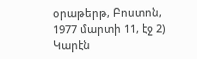օրաթերթ, Բոստոն, 1977 մարտի 11, էջ 2)
Կարէն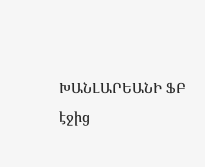ԽԱՆԼԱՐԵԱՆԻ ՖԲ էջից